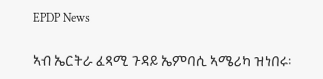EPDP News

ኣብ ኤርትራ ፈጻሚ ጉዳይ ኤምባሲ ኣሜሪካ ዝነበሩ፡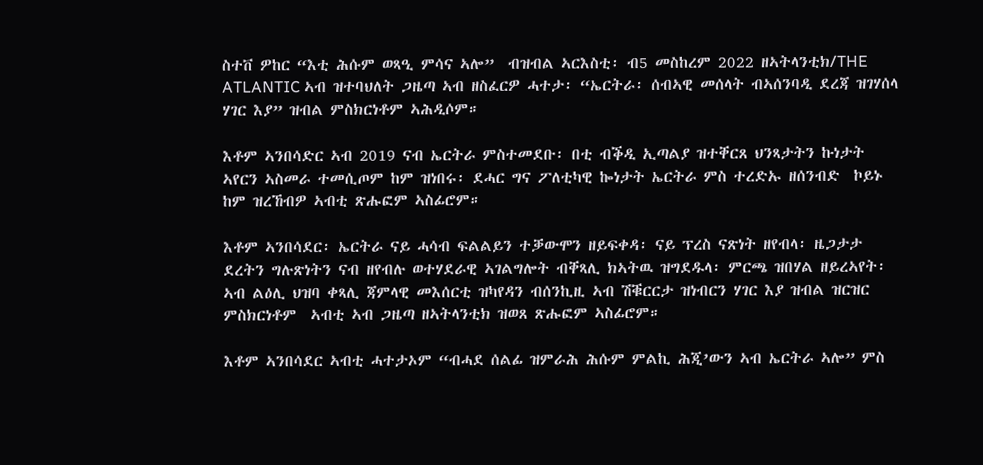ስተቨ ዎከር “እቲ ሕሱም ወጻዒ ምሳና ኣሎ”  ብዝብል ኣርእስቲ፡ ብ5 መስከረም 2022 ዘኣትላንቲክ/THE ATLANTIC ኣብ ዝተባህለት ጋዜጣ ኣብ ዘስፈርዎ ሓተታ፡ “ኤርትራ፡ ሰብኣዊ መሰላት ብኣሰንባዲ ደረጃ ዝገሃሰላ ሃገር እያ” ዝብል ምስክርነቶም ኣሕዲሶም።

እቶም ኣንበሳድር ኣብ 2019 ናብ ኤርትራ ምስተመደቡ፡ በቲ ብቕዲ ኢጣልያ ዝተቐርጸ ህንጻታትን ኩነታት ኣየርን ኣስመራ ተመሲጦም ከም ዝነበሩ፡ ደሓር ግና ፖለቲካዊ ኰነታት ኤርትራ ምስ ተረድኡ ዘሰንብድ  ኮይኑ ከም ዝረኸብዎ ኣብቲ ጽሑፎም ኣስፊሮም።

እቶም ኣንበሳደር፡ ኤርትራ ናይ ሓሳብ ፍልልይን ተቓውሞን ዘይፍቀዳ፡ ናይ ፕረስ ናጽነት ዘየብላ፡ ዜጋታታ ደረትን ግሉጽነትን ናብ ዘየብሉ ወተሃደራዊ ኣገልግሎት ብቐጻሊ ክኣትዉ ዝግደዱላ፡ ምርጫ ዝበሃል ዘይረኣየት፡ ኣብ ልዕሊ ህዝባ ቀጻሊ ጃምላዊ መእሰርቲ ዝካየዳን ብሰንኪዚ ኣብ ሽቑርርታ ዝነብርን ሃገር እያ ዝብል ዝርዝር ምስክርነቶም  ኣብቲ ኣብ ጋዜጣ ዘኣትላንቲክ ዝወጸ ጽሑፎም ኣስፊሮም።

እቶም ኣንበሳደር ኣብቲ ሓተታኦም “ብሓደ ሰልፊ ዝምራሕ ሕሱም ምልኪ ሕጂ’ውን ኣብ ኤርትራ ኣሎ” ምስ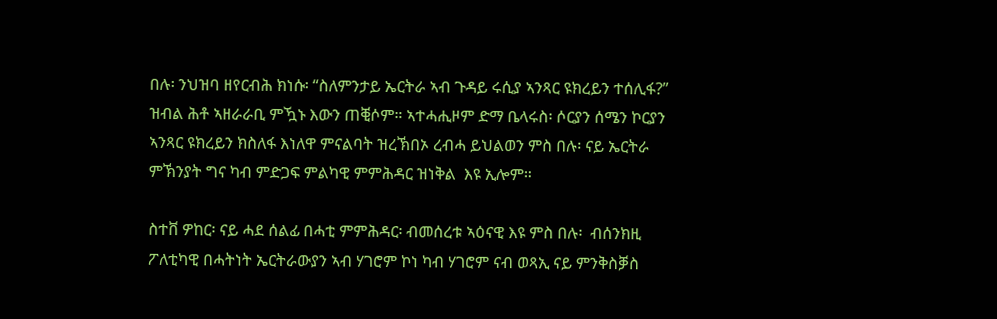በሉ፡ ንህዝባ ዘየርብሕ ክነሱ፡ “ስለምንታይ ኤርትራ ኣብ ጉዳይ ሩሲያ ኣንጻር ዩክረይን ተሰሊፋ?” ዝብል ሕቶ ኣዘራራቢ ምዃኑ እውን ጠቒሶም። ኣተሓሒዞም ድማ ቤላሩስ፡ ሶርያን ሰሜን ኮርያን  ኣንጻር ዩክረይን ክስለፋ እነለዋ ምናልባት ዝረኽበኦ ረብሓ ይህልወን ምስ በሉ፡ ናይ ኤርትራ ምኽንያት ግና ካብ ምድጋፍ ምልካዊ ምምሕዳር ዝነቅል  እዩ ኢሎም።

ስተቨ ዎከር፡ ናይ ሓደ ሰልፊ በሓቲ ምምሕዳር፡ ብመሰረቱ ኣዕናዊ እዩ ምስ በሉ፡  ብሰንክዚ ፖለቲካዊ በሓትነት ኤርትራውያን ኣብ ሃገሮም ኮነ ካብ ሃገሮም ናብ ወጻኢ ናይ ምንቅስቓስ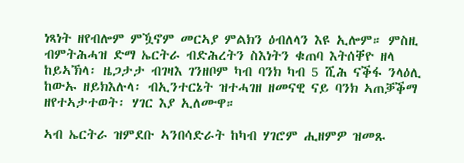ነጻነት ዘየብሎም ምዃኖም መርኣያ ምልክን ዕብለላን እዩ ኢሎም። ምስዚ ብምትሕሓዝ ድማ ኤርትራ ብድሕረትን ስእነትን ቁጠባ እትሰቐዮ ዘላ ከይኣኽላ፡ ዜጋታታ ብገዛእ ገንዘቦም ካብ ባንክ ካብ 5 ሺሕ ናቕፋ ንላዕሊ ከውኡ ዘይክእሉላ፡ ብኢንተርኔት ዝተሓገዘ ዘመናዊ ናይ ባንክ ኣጠቓቕማ ዘየተኣታተወት፡ ሃገር እያ ኢለሙዋ።

ኣብ ኤርትራ ዝምደቡ ኣንበሳድራት ከካብ ሃገሮም ሒዘምዎ ዝመጹ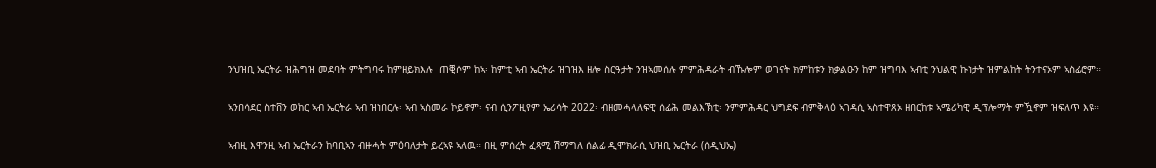ንህዝቢ ኤርትራ ዝሕግዝ መደባት ምትግባሩ ከምዘይክእሉ  ጠቒሶም ከኣ፡ ከምቲ ኣብ ኤርትራ ዝገዝእ ዘሎ ስርዓታት ንዝኣመሰሉ ምምሕዳራት ብኹሎም ወገናት ክምከቱን ክቃልዑን ከም ዝግባእ ኣብቲ ንህልዊ ኩነታት ዝምልከት ትንተናኦም ኣስፊሮም።

ኣንበሳደር ስተቨን ወከር ኣብ ኤርትራ ኣብ ዝነበርሉ፡ ኣብ ኣስመራ ኮይኖም፡ ናብ ሲንፖዚየም ኤሪሳት 2022፡ ብዘመሓላለፍዊ ሰፊሕ መልእኽቲ፡ ንምምሕዳር ህግደፍ ብምቅላዕ ኣገዳሲ ኣስተዋጸኦ ዘበርከቱ ኣሜሪካዊ ዲፕሎማት ምዃኖም ዝፍለጥ እዩ።

ኣብዚ እዋንዚ ኣብ ኤርትራን ከባቢኣን ብዙሓት ምዕባለታት ይረኣዩ ኣለዉ። በዚ ምሰረት ፈጻሚ ሽማግለ ሰልፊ ዲሞክራሲ ህዝቢ ኤርትራ (ሰዲህኤ)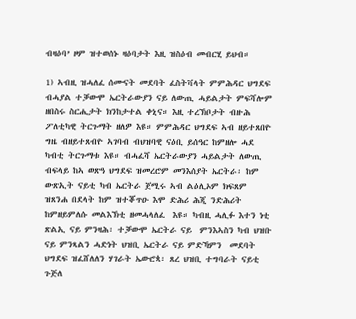ብዛዕባ’ ዞም ዝተወሰኑ ዛዕባታት እዚ ዝስዕብ መብርሂ ይህብ።

1) ኣብዚ ዝሓለፈ ሰሙናት መደባት ፈስትቫላት ምምሕዳር ህግደፍ ብሓያል ተቓውሞ ኤርትራውያን ናይ ለውጢ ሓይልታት ምፍሻሎም ዘበስሩ ስርሒታት ክንከታተል ቀኒና። እዚ ተረኽቦታት ብዙሕ ፖለቲካዊ ትርጉማት ዘለዎ እዩ። ምምሕዳር ህግደፍ ኣብ ዘይተጸበዮ ግዜ ብዘይተጸብዮ ኣገባብ ብህዝባዊ ናዕቢ ይሰዓር ከምዘሎ ሓደ ካብቲ ትርጉማቱ እዩ። ብሓፈሻ ኤርትራውያን ሓይልታት ለውጢ ብፍላይ ከኣ ወጽዓ ህግደፍ ዝመረሮም መንእሰያት ኤርትራ፡ ከም ውጽኢት ናይቲ ካብ ኤርትራ ጀሚሩ ኣብ ልዕሊኦም ክፍጸም ዝጸንሐ በደላት ከም ዝተቖጥዑ እሞ ድሕሪ ሕጂ ንድሕሪት ከምዘይምለሱ መልእኽቲ ዘመሓላለፈ  እዩ። ካብዚ ሓሊፉ እተን ነቲ  ጽልኢ ናይ ምንዛሕ፡ ተቓውሞ ኤርትራ ናይ  ምንእኣስን ካብ ህዝቡ ናይ ምንጻልን ሓድነት ህዝቢ ኤርትራ ናይ ምድኻምን  መደባት ህግደፍ ዝፈሸለለን ሃገራት ኤውሮጳ፡ ጸረ ህዝቢ ተግባራት ናይቲ ጉጅለ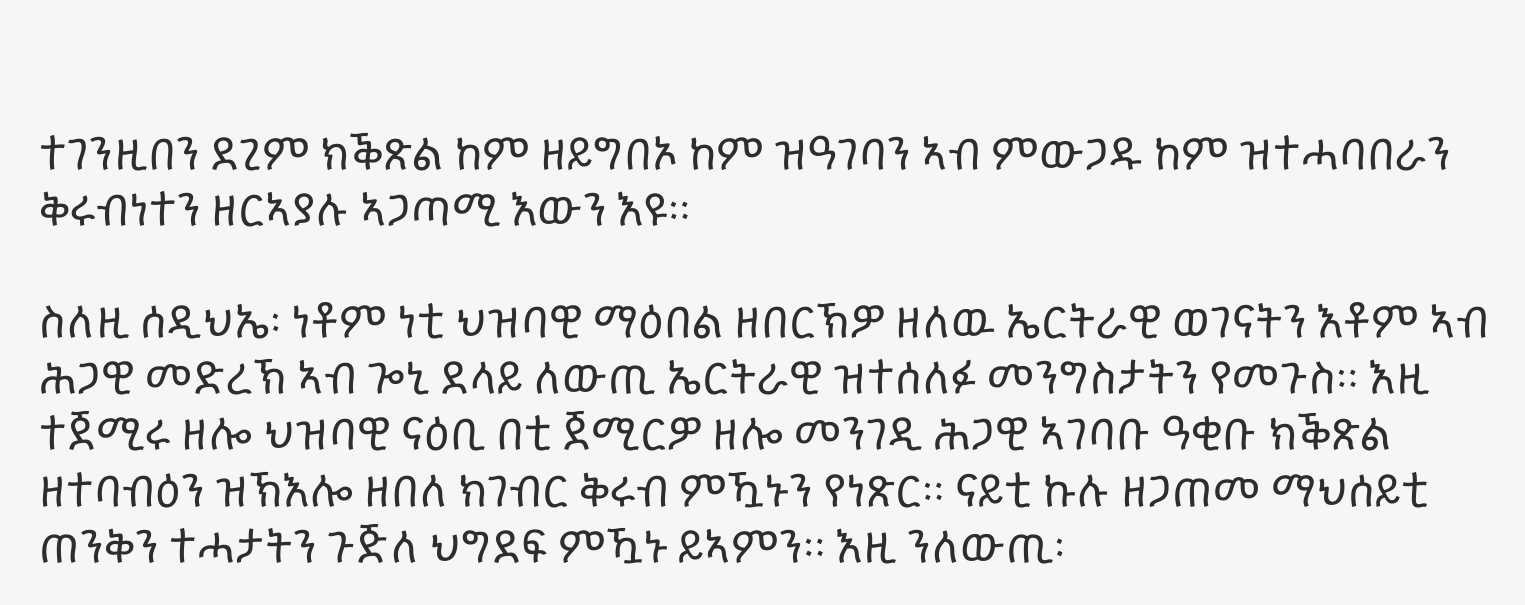ተገንዚበን ደጊም ክቕጽል ከም ዘይግበኦ ከም ዝዓገባን ኣብ ምውጋዱ ከም ዝተሓባበራን ቅሩብነተን ዘርኣያሉ ኣጋጣሚ እውን እዩ።

ስለዚ ሰዲህኤ፡ ነቶም ነቲ ህዝባዊ ማዕበል ዘበርኽዎ ዘለዉ ኤርትራዊ ወገናትን እቶም ኣብ ሕጋዊ መድረኽ ኣብ ጐኒ ደላይ ለውጢ ኤርትራዊ ዝተሰለፉ መንግስታትን የመጉስ። እዚ ተጀሚሩ ዘሎ ህዝባዊ ናዕቢ በቲ ጀሚርዎ ዘሎ መንገዲ ሕጋዊ ኣገባቡ ዓቂቡ ክቕጽል ዘተባብዕን ዝኽእሎ ዘበለ ክገብር ቅሩብ ምዃኑን የነጽር። ናይቲ ኩሉ ዘጋጠመ ማህሰይቲ ጠንቅን ተሓታትን ጉጅለ ህግደፍ ምዃኑ ይኣምን። እዚ ንለውጢ፡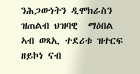ንሕጋውነትን ዲሞክራስን ዝጠልብ ህዝባዊ  ማዕበል ኣብ ወጻኢ ተደሪቱ ዝተርፍ  ዘይኮነ ናብ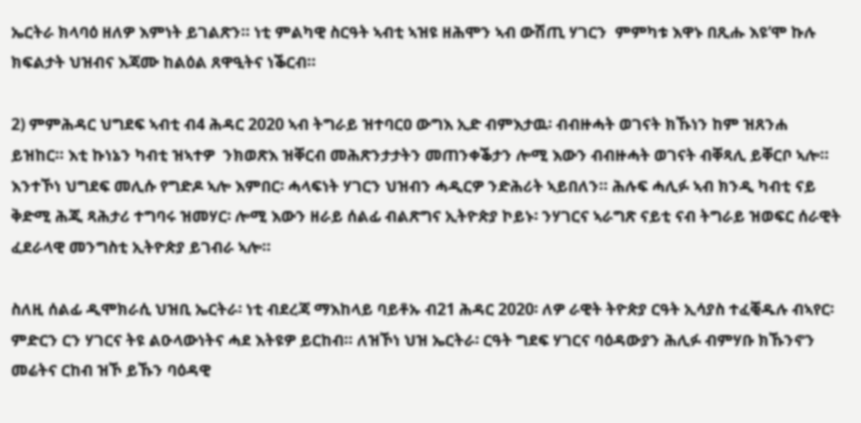ኤርትራ ክላባዕ ዘለዎ እምነት ይገልጽን። ነቲ ምልካዊ ስርዓት ኣብቲ ኣዝዩ ዘሕሞን ኣብ ውሽጢ ሃገርን  ምምካቱ እዋኑ በጺሑ እዩ’ሞ ኩሉ ክፍልታት ህዝብና እጃሙ ከልዕል ጸዋዒትና ነቕርብ።

2) ምምሕዳር ህግደፍ ኣብቲ ብ4 ሕዳር 2020 ኣብ ትግራይ ዝተባርዐ ውግእ ኢድ ብምእታዉ፡ ብብዙሓት ወገናት ክኹነን ከም ዝጸንሐ ይዝከር። እቲ ኩነኔን ካብቲ ዝኣተዎ  ንክወጽእ ዝቐርብ መሕጽንታታትን መጠንቀቕታን ሎሚ እውን ብብዙሓት ወገናት ብቐጻሊ ይቐርቦ ኣሎ። እንተኾነ ህግደፍ መሊሱ የግድዶ ኣሎ እምበር፡ ሓላፍነት ሃገርን ህዝብን ሓዲርዎ ንድሕሪት ኣይበለን። ሕሉፍ ሓሊፉ ኣብ ክንዲ ካብቲ ናይ ቅድሚ ሕጂ ጻሕታሪ ተግባሩ ዝመሃር፡ ሎሚ እውን ዘራይ ሰልፊ ብልጽግና ኢትዮጵያ ኮይኑ፡ ንሃገርና ኣራግጽ ናይቲ ናብ ትግራይ ዝወፍር ሰራዊት ፈደራላዊ መንግስቲ ኢትዮጵያ ይገብራ ኣሎ።

ስለዚ ሰልፊ ዲሞክራሲ ህዝቢ ኤርትራ፡ ነቲ ብደረጃ ማእከላይ ባይቶኡ ብ21 ሕዳር 2020፡ ለዎ ራዊት ትዮጵያ ርዓት ኢሳያስ ተፈቒዱሉ ብኣየር፡ ምድርን ርን ሃገርና ትዩ ልዑላውነትና ሓደ እትዩዎ ይርከብ። ለዝኾነ ህዝ ኤርትራ፡ ርዓት ግደፍ ሃገርና ባዕዳውያን ሕሊፉ ብምሃቡ ክኹንኖን መሬትና ርከብ ዝኾ ይኹን ባዕዳዊ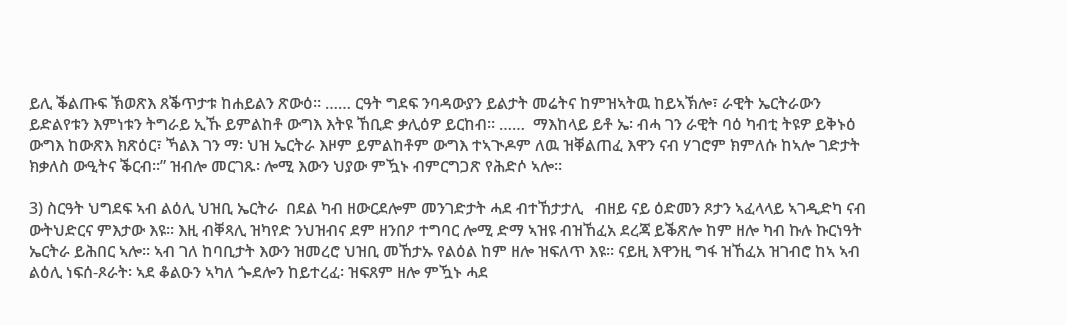ይሊ ቕልጡፍ ኽወጽእ ጸቕጥታቱ ከሐይልን ጽውዕ። …… ርዓት ግደፍ ንባዳውያን ይልታት መሬትና ከምዝኣትዉ ከይኣኽሎ፣ ራዊት ኤርትራውን ይድልየቱን እምነቱን ትግራይ ኢኹ ይምልከቶ ውግእ እትዩ ኸቢድ ቃሊዕዎ ይርከብ። ……  ማእከላይ ይቶ ኤ፡ ብሓ ገን ራዊት ባዕ ካብቲ ትዩዎ ይቅኑዕ ውግእ ከውጽእ ክጽዕር፣ ኻልእ ገን ማ፡ ህዝ ኤርትራ እዞም ይምልከቶም ውግእ ተኣጒዶም ለዉ ዝቐልጠፈ እዋን ናብ ሃገሮም ክምለሱ ከኣሎ ገድታት ክቃለስ ውዒትና ቕርብ።” ዝብሎ መርገጹ፡ ሎሚ እውን ህያው ምዃኑ ብምርግጋጽ የሕድሶ ኣሎ።

3) ስርዓት ህግደፍ ኣብ ልዕሊ ህዝቢ ኤርትራ  በደል ካብ ዘውርደሎም መንገድታት ሓደ ብተኸታታሊ   ብዘይ ናይ ዕድመን ጾታን ኣፈላላይ ኣገዲድካ ናብ ውትህድርና ምእታው እዩ። እዚ ብቐጻሊ ዝካየድ ንህዝብና ደም ዘንበዖ ተግባር ሎሚ ድማ ኣዝዩ ብዝኸፈአ ደረጃ ይቕጽሎ ከም ዘሎ ካብ ኩሉ ኩርነዓት ኤርትራ ይሕበር ኣሎ። ኣብ ገለ ከባቢታት እውን ዝመረሮ ህዝቢ መኸታኡ የልዕል ከም ዘሎ ዝፍለጥ እዩ። ናይዚ እዋንዚ ግፋ ዝኸፈአ ዝገብሮ ከኣ ኣብ ልዕሊ ነፍሰ-ጾራት፡ ኣደ ቆልዑን ኣካለ ጐደሎን ከይተረፈ፡ ዝፍጸም ዘሎ ምዃኑ ሓደ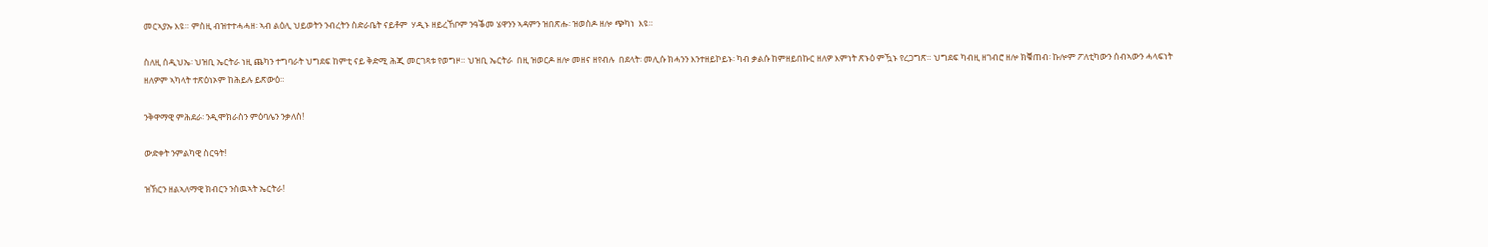መርኣያኡ እዩ። ምስዚ ብዝተተሓሓዘ፡ ኣብ ልዕሊ ህይወትን ንብረትን ስድራቤት ናይቶም  ሃዲኑ ዘይረኸቦም ንዓቕመ ሄዋንን ኣዳምን ዝበጽሑ፡ ዝወስዶ ዘሎ ጭካነ  እዩ።

ስለዚ ሰዲህኤ፡ ህዝቢ ኤርትራ ነዚ ጨካን ተግባራት ህግደፍ ከምቲ ናይ ቅድሚ ሕጂ መርገጻቱ የወግዞ። ህዝቢ ኤርትራ  በዚ ዝወርዶ ዘሎ መዘና ዘየብሉ  በደላት፡ መሊሱ ክሓንን እንተዘይኮይኑ፡ ካብ ቃልሱ ከምዘይበኩር ዘለዎ እምነት ጽኑዕ ምዃኑ የረጋግጽ። ህግደፍ ካብዚ ዘገብሮ ዘሎ ክቑጠብ፡ ኩሎም ፖለቲካውን ሰብኣውን ሓላፍነት ዘለዎም ኣካላት ተጽዕነኦም ከሕይሉ ይጽውዕ።

ንቅዋማዊ ምሕደራ፡ ንዲሞክራስን ምዕባሌን ንቃለስ!

ውድቀት ንምልካዊ ስርዓት!

ዝኽርን ዘልኣለማዊ ክብርን ንስዉኣት ኤርትራ!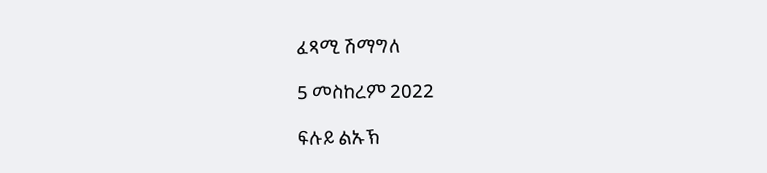ፈጻሚ ሽማግለ

5 መስከረም 2022

ፍሉይ ልኡኽ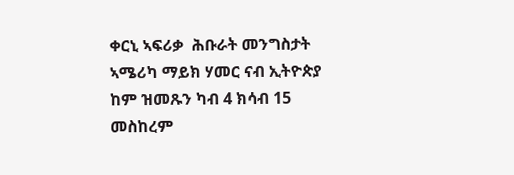ቀርኒ ኣፍሪቃ  ሕቡራት መንግስታት ኣሜሪካ ማይክ ሃመር ናብ ኢትዮጵያ ከም ዝመጹን ካብ 4 ክሳብ 15 መስከረም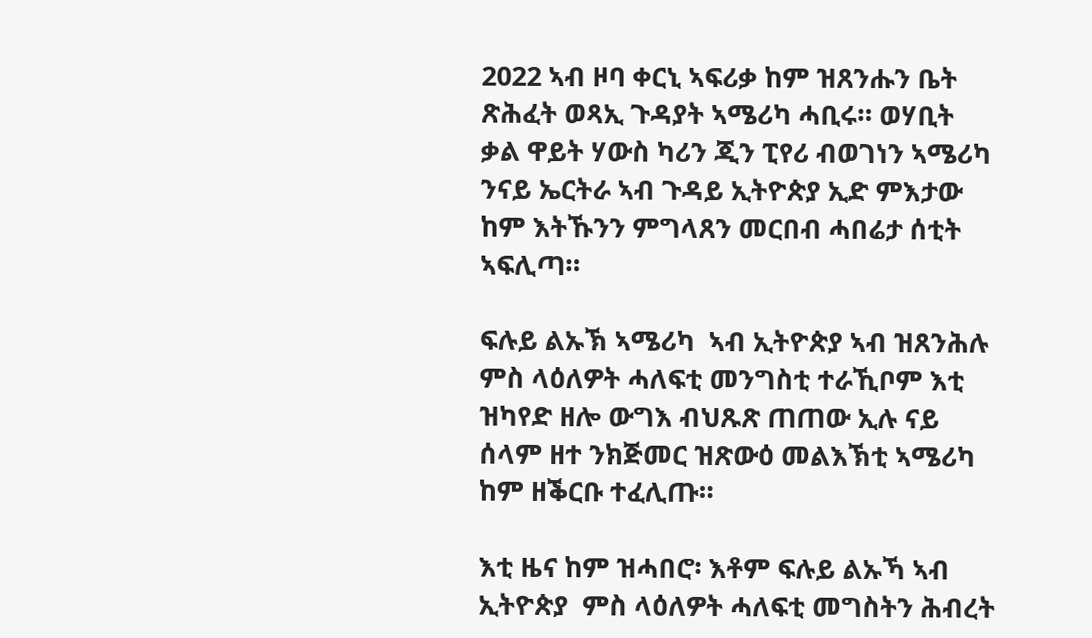2022 ኣብ ዞባ ቀርኒ ኣፍሪቃ ከም ዝጸንሑን ቤት ጽሕፈት ወጻኢ ጉዳያት ኣሜሪካ ሓቢሩ። ወሃቢት ቃል ዋይት ሃውስ ካሪን ጂን ፒየሪ ብወገነን ኣሜሪካ ንናይ ኤርትራ ኣብ ጉዳይ ኢትዮጵያ ኢድ ምእታው ከም እትኹንን ምግላጸን መርበብ ሓበሬታ ሰቲት ኣፍሊጣ።

ፍሉይ ልኡኽ ኣሜሪካ  ኣብ ኢትዮጵያ ኣብ ዝጸንሕሉ ምስ ላዕለዎት ሓለፍቲ መንግስቲ ተራኺቦም እቲ ዝካየድ ዘሎ ውግእ ብህጹጽ ጠጠው ኢሉ ናይ ሰላም ዘተ ንክጅመር ዝጽውዕ መልእኽቲ ኣሜሪካ ከም ዘቕርቡ ተፈሊጡ።

እቲ ዜና ከም ዝሓበሮ፡ እቶም ፍሉይ ልኡኻ ኣብ ኢትዮጵያ  ምስ ላዕለዎት ሓለፍቲ መግስትን ሕብረት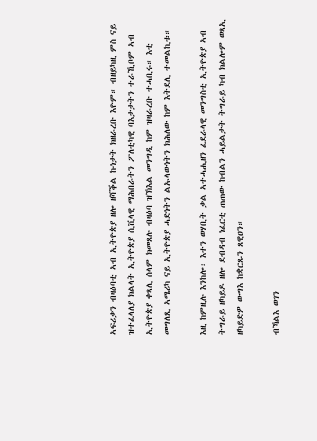ኣፍሪቃን ብዛዕባቲ ኣብ ኢትዮጵያ ዘሎ ዘሻቕል ኩነታት ክዘራረቡ እዮም። ብዘይካዚ ምስ ናይ ዝተፈላለያ ክልላት ኢትዮጵያ ሲቪላዊ ማሕበራትን ፖለቲካዊ ባእታታትን ተራኺቦም ኣብ ኢትዮጵያ ቀጻሊ ሰላም ክመጸሉ ብዛዕባ ዝኽእል መንግዲ ከም ዝዛራረቡ ተሓቢሩ። እቲ መግለጺ ኣሜሪካ ናይ ኢትዮጵያ ሓድነትን ልኡላውነትን ክሕለው ከም እትደሊ ተመልኪቱ።

እዚ ከምዚሉ እንከሎ፡ እተን ወሃቢት ቃል ኣተሓሒዘን ፈደራላዊ መንግስቲ ኢትዮጵያ ኣብ ትግራይ ዘካይዶ ዘሎ ደብዳብ ነፈርቲ ጠጠው ከብልን ሓይልታት ትግራይ ካብ ክልሎም ወጻኢ ዘካይድዎ ውግእ ከቋርጹን ጸዊዐን።

ብኻልእ ወገን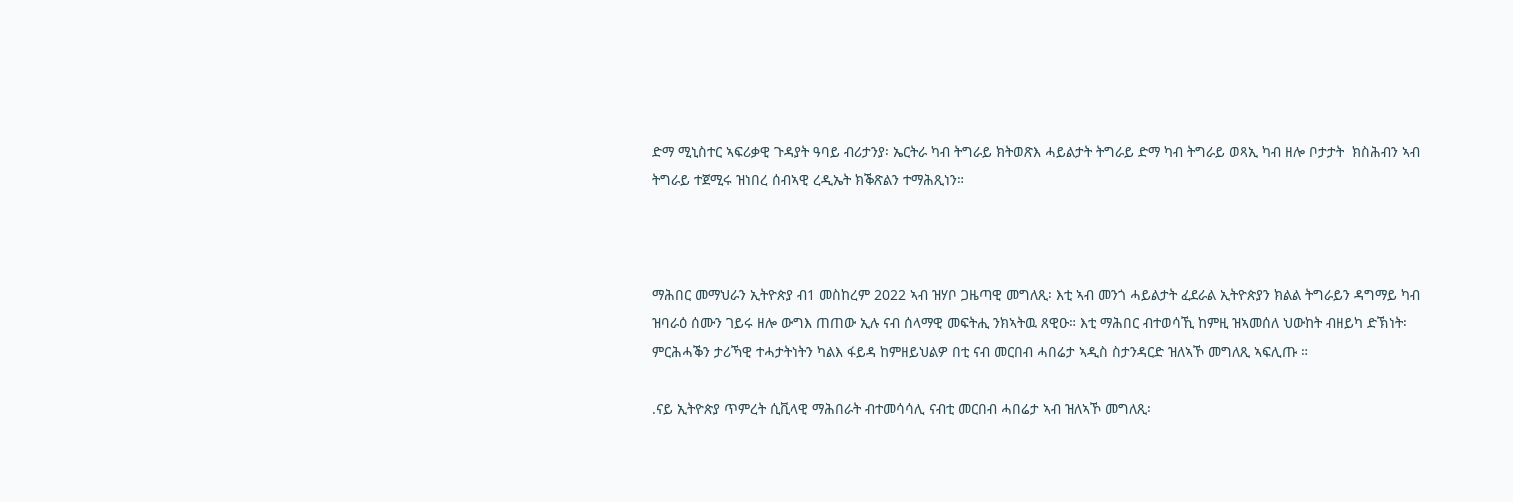ድማ ሚኒስተር ኣፍሪቃዊ ጉዳያት ዓባይ ብሪታንያ፡ ኤርትራ ካብ ትግራይ ክትወጽእ ሓይልታት ትግራይ ድማ ካብ ትግራይ ወጻኢ ካብ ዘሎ ቦታታት  ክስሕብን ኣብ ትግራይ ተጀሚሩ ዝነበረ ሰብኣዊ ረዲኤት ክቕጽልን ተማሕጺነን።



ማሕበር መማህራን ኢትዮጵያ ብ1 መስከረም 2022 ኣብ ዝሃቦ ጋዜጣዊ መግለጺ፡ እቲ ኣብ መንጎ ሓይልታት ፈደራል ኢትዮጵያን ክልል ትግራይን ዳግማይ ካብ ዝባራዕ ሰሙን ገይሩ ዘሎ ውግእ ጠጠው ኢሉ ናብ ሰላማዊ መፍትሒ ንክኣትዉ ጸዊዑ። እቲ ማሕበር ብተወሳኺ ከምዚ ዝኣመሰለ ህውከት ብዘይካ ድኽነት፡ ምርሕሓቕን ታሪኻዊ ተሓታትነትን ካልእ ፋይዳ ከምዘይህልዎ በቲ ናብ መርበብ ሓበሬታ ኣዲስ ስታንዳርድ ዝለኣኾ መግለጺ ኣፍሊጡ ።

.ናይ ኢትዮጵያ ጥምረት ሲቪላዊ ማሕበራት ብተመሳሳሊ ናብቲ መርበብ ሓበሬታ ኣብ ዝለኣኾ መግለጺ፡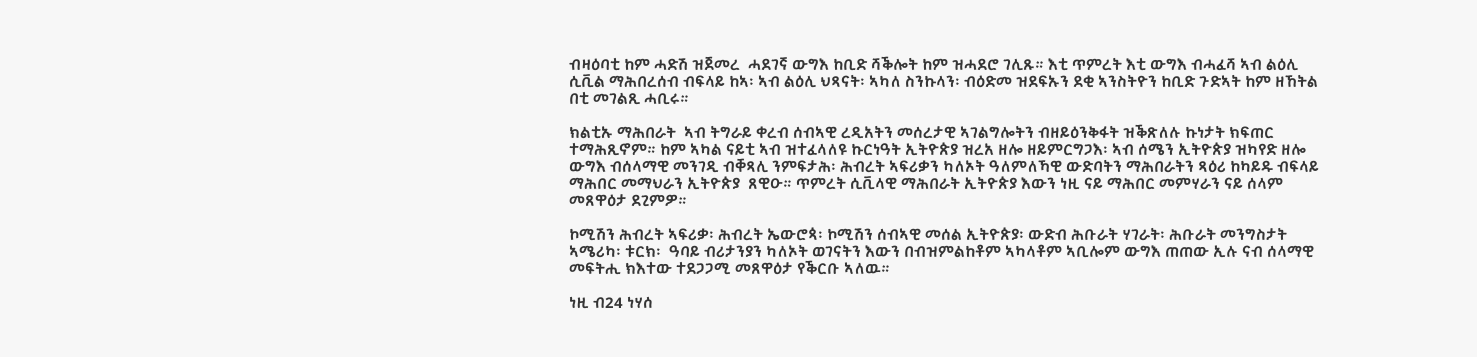ብዛዕባቲ ከም ሓድሽ ዝጀመረ  ሓደገኛ ውግእ ከቢድ ሻቕሎት ከም ዝሓደሮ ገሊጹ። እቲ ጥምረት እቲ ውግእ ብሓፈሻ ኣብ ልዕሊ ሲቪል ማሕበረሰብ ብፍላይ ከኣ፡ ኣብ ልዕሊ ህጻናት፡ ኣካለ ስንኩላን፡ ብዕድመ ዝደፍኡን ደቂ ኣንስትዮን ከቢድ ጉድኣት ከም ዘኸትል በቲ መገልጺ ሓቢሩ።

ክልቲኡ ማሕበራት  ኣብ ትግራይ ቀረብ ሰብኣዊ ረዲአትን መሰረታዊ ኣገልግሎትን ብዘይዕንቅፋት ዝቕጽለሉ ኩነታት ክፍጠር ተማሕጺኖም። ከም ኣካል ናይቲ ኣብ ዝተፈላለዩ ኩርነዓት ኢትዮጵያ ዝረአ ዘሎ ዘይምርግጋእ፡ ኣብ ሰሜን ኢትዮጵያ ዝካየድ ዘሎ ውግእ ብሰላማዊ መንገዲ ብቐጻሊ ንምፍታሕ፡ ሕብረት ኣፍሪቃን ካለኦት ዓለምለኻዊ ውድባትን ማሕበራትን ጻዕሪ ከካይዱ ብፍላይ ማሕበር መማህራን ኢትዮጵያ  ጸዊዑ። ጥምረት ሲቪላዊ ማሕበራት ኢትዮጵያ እውን ነዚ ናይ ማሕበር መምሃራን ናይ ሰላም መጸዋዕታ ደጊምዎ።

ኮሚሽን ሕብረት ኣፍሪቃ፡ ሕብረት ኤውሮጳ፡ ኮሚሽን ሰብኣዊ መሰል ኢትዮጵያ፡ ውድብ ሕቡራት ሃገራት፡ ሕቡራት መንግስታት ኣሜሪካ፡ ቱርክ፡  ዓባይ ብሪታንያን ካለኦት ወገናትን እውን በብዝምልከቶም ኣካላቶም ኣቢሎም ውግእ ጠጠው ኢሉ ናብ ሰላማዊ መፍትሒ ክእተው ተደጋጋሚ መጸዋዕታ የቕርቡ ኣለዉ።

ነዚ ብ24 ነሃሰ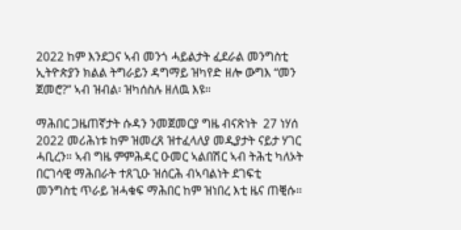2022 ከም እንደጋና ኣብ መንጎ ሓይልታት ፈደራል መንግስቲ ኢትዮጵያን ክልል ትግራይን ዳግማይ ዝካየድ ዘሎ ውግእ “መን ጀመሮ?” ኣብ ዝብል፡ ዝካሰስሉ ዘለዉ እዩ።

ማሕበር ጋዜጠኛታት ሱዳን ንመጀመርያ ግዜ ብናጽነት  27 ነሃሰ 2022 መሪሕነቱ ከም ዝመረጸ ዝተፈላለያ መዲያታት ናይታ ሃገር ሓቢረን። ኣብ ግዜ ምምሕዳር ዑመር ኣልበሽር ኣብ ትሕቲ ካለኦት በርገሳዊ ማሕበራት ተጸጊዑ ዝሰርሕ ብኣባልነት ደገፍቲ መንግስቲ ጥራይ ዝሓቁፍ ማሕበር ከም ዝነበረ እቲ ዜና ጠቒሱ።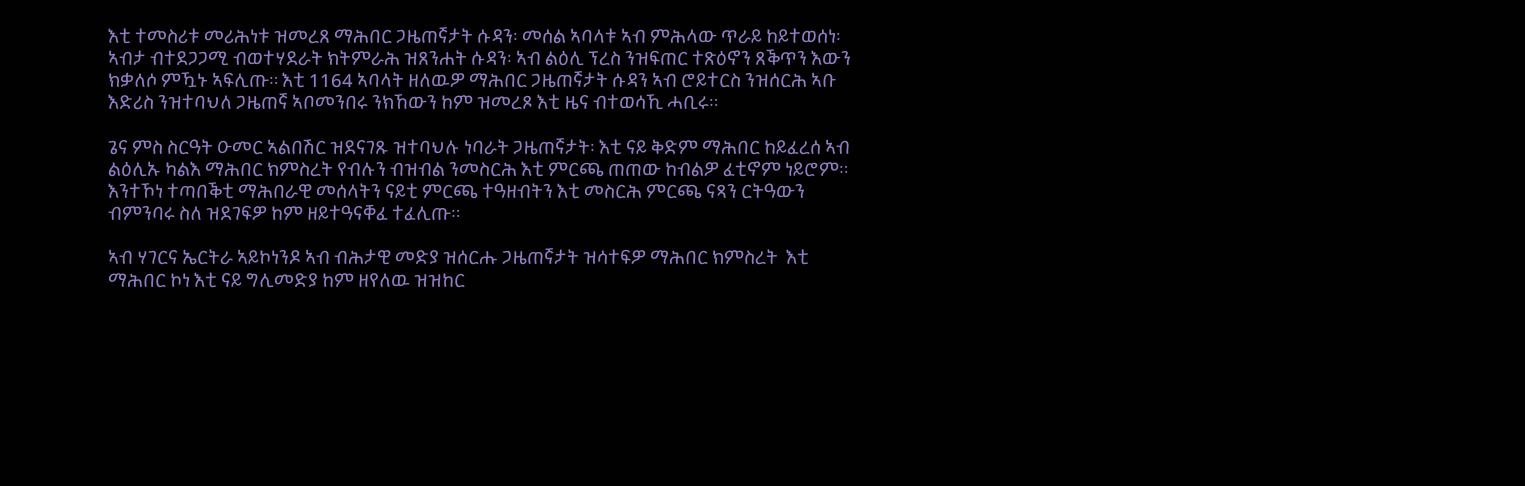እቲ ተመስሪቱ መሪሕነቱ ዝመረጸ ማሕበር ጋዜጠኛታት ሱዳን፡ መሰል ኣባላቱ ኣብ ምሕላው ጥራይ ከይተወሰነ፡ ኣብታ ብተደጋጋሚ ብወተሃደራት ክትምራሕ ዝጸንሐት ሱዳን፡ ኣብ ልዕሊ ፕረስ ንዝፍጠር ተጽዕኖን ጸቕጥን እውን ክቃለሶ ምዃኑ ኣፍሊጡ። እቲ 1164 ኣባላት ዘለዉዎ ማሕበር ጋዜጠኛታት ሱዳን ኣብ ሮይተርስ ንዝሰርሕ ኣቡ እድሪስ ንዝተባህለ ጋዜጠኛ ኣቦመንበሩ ንክኸውን ከም ዝመረጾ እቲ ዜና ብተወሳኺ ሓቢሩ።

ጌና ምስ ስርዓት ዑመር ኣልበሽር ዝደናገጹ ዝተባህሉ ነባራት ጋዜጠኛታት፡ እቲ ናይ ቅድም ማሕበር ከይፈረሰ ኣብ ልዕሊኡ ካልእ ማሕበር ክምስረት የብሉን ብዝብል ንመስርሕ እቲ ምርጫ ጠጠው ከብልዎ ፈቲኖም ነይሮም። እንተኾነ ተጣበቕቲ ማሕበራዊ መሰላትን ናይቲ ምርጫ ተዓዘብትን እቲ መስርሕ ምርጫ ናጻን ርትዓውን ብምንባሩ ስለ ዝደገፍዎ ከም ዘይተዓናቐፈ ተፈሊጡ።

ኣብ ሃገርና ኤርትራ ኣይኮነንዶ ኣብ ብሕታዊ መድያ ዝሰርሑ ጋዜጠኛታት ዝሳተፍዎ ማሕበር ክምስረት  እቲ ማሕበር ኮነ እቲ ናይ ግሊመድያ ከም ዘየለዉ ዝዝከር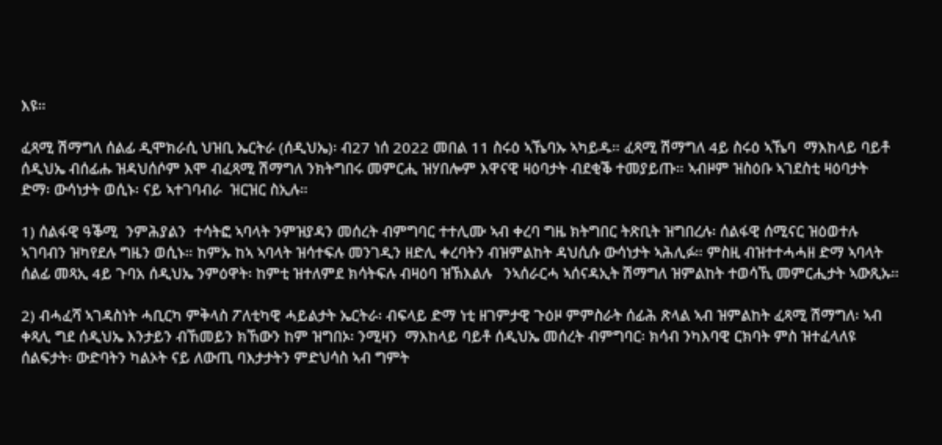እዩ።

ፈጻሚ ሽማግለ ሰልፊ ዲሞክራሲ ህዝቢ ኤርትራ (ሰዲህኤ)፡ ብ27 ነሰ 2022 መበል 11 ስሩዕ ኣኼባኡ ኣካይዱ። ፈጻሚ ሽማግለ 4ይ ስሩዕ ኣኼባ  ማእከላይ ባይቶ ሰዲህኤ ብሰፊሑ ዝዳህሰሶም እሞ ብፈጻሚ ሽማግለ ንክትግበሩ መምርሒ ዝሃበሎም እዋናዊ ዛዕባታት ብደቂቕ ተመያይጡ። ኣብዞም ዝስዕቡ ኣገደስቲ ዛዕባታት ድማ፡ ውሳነታት ወሲኑ፡ ናይ ኣተገባብራ  ዝርዝር ስኢሉ።

1) ሰልፋዊ ዓቕሚ  ንምሕያልን  ተሳትፎ ኣባላት ንምዝያዳን መሰረት ብምግባር ተተሊሙ ኣብ ቀረባ ግዜ ክትግበር ትጽቢት ዝግበረሉ፡ ሰልፋዊ ሰሚናር ዝዕወተሉ ኣገባብን ዝካየደሉ ግዜን ወሲኑ። ከምኡ ከኣ ኣባላት ዝሳተፍሉ መንገዲን ዘድሊ ቀረባትን ብዝምልከት ዳህሲሱ ውሳነታት ኣሕሊፉ። ምስዚ ብዝተተሓሓዘ ድማ ኣባላት ሰልፊ መጻኢ 4ይ ጉባአ ሰዲህኤ ንምዕዋት፡ ከምቲ ዝተለምደ ክሳትፍሉ ብዛዕባ ዝኽእልሉ   ንኣሰራርሓ ኣሰናዳኢት ሽማግለ ዝምልከት ተወሳኺ መምርሒታት ኣውጺኡ።

2) ብሓፈሻ ኣገዳስነት ሓቢርካ ምቅላስ ፖለቲካዊ ሓይልታት ኤርትራ፡ ብፍላይ ድማ ነቲ ዘገምታዊ ጉዕዞ ምምስራት ሰፊሕ ጽላል ኣብ ዝምልከት ፈጻሚ ሽማግለ፡ ኣብ ቀጻሊ ግደ ሰዲህኤ እንታይን ብኸመይን ክኸውን ከም ዝግበኦ፡ ንሚዛን  ማእከላይ ባይቶ ሰዲህኤ መሰረት ብምግባር፡ ክሳብ ንካእባዊ ርክባት ምስ ዝተፈላለዩ ሰልፍታት፡ ውድባትን ካልኦት ናይ ለውጢ ባእታታትን ምድህሳስ ኣብ ግምት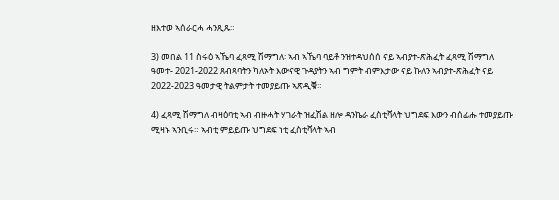ዘእተወ ኣሰራርሓ ሓንጺጹ።

3) መበል 11 ስሩዕ ኣኼባ ፈጻሚ ሽማግለ፡ ኣብ ኣኼባ ባይቶ ንዝተዳህሰሰ ናይ ኣብያተ-ጽሕፈት ፈጻሚ ሽማግለ ዓመተ- 2021-2022 ጸብጻባትን ካለኦት እውናዊ ጉዳያትን ኣብ ግምት ብምእታው ናይ ኩለን ኣብያተ-ጽሕፈት ናይ 2022-2023 ዓመታዊ ትልምታት ተመያይጡ ኣጽዲቑ።

4) ፈጻሚ ሽማግለ ብዛዕባቲ ኣብ ብዙሓት ሃገራት ዝፈሽል ዘሎ ዳንኬራ ፈስቲቫላት ህግደፍ እውን ብሰፊሑ ተመያይጡ ሚዛኑ ኣንቢሩ። ኣብቲ ምይይጡ ህግደፍ ነቲ ፈስቲቫላት ኣብ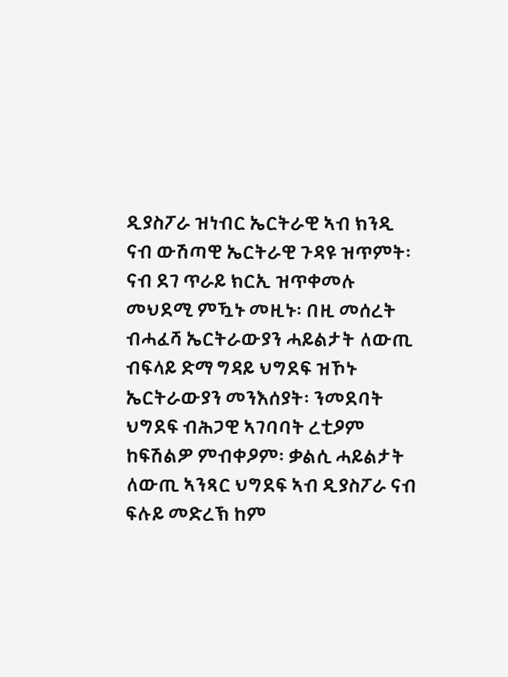ዲያስፖራ ዝነብር ኤርትራዊ ኣብ ክንዲ ናብ ውሽጣዊ ኤርትራዊ ጉዳዩ ዝጥምት፡ ናብ ደገ ጥራይ ክርኢ ዝጥቀመሉ መህደሚ ምዃኑ መዚኑ፡ በዚ መሰረት ብሓፈሻ ኤርትራውያን ሓይልታት ለውጢ ብፍላይ ድማ ግዳይ ህግደፍ ዝኾኑ ኤርትራውያን መንእሰያት፡ ንመደባት ህግደፍ ብሕጋዊ ኣገባባት ረቲዖም ከፍሽልዎ ምብቀዖም፡ ቃልሲ ሓይልታት ለውጢ ኣንጻር ህግደፍ ኣብ ዲያስፖራ ናብ ፍሉይ መድረኽ ከም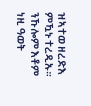ዝኣተወ ዘረድእ ምዃኑ ተረዲኡ። ንኹሎም እቶም ነዚ ዓወት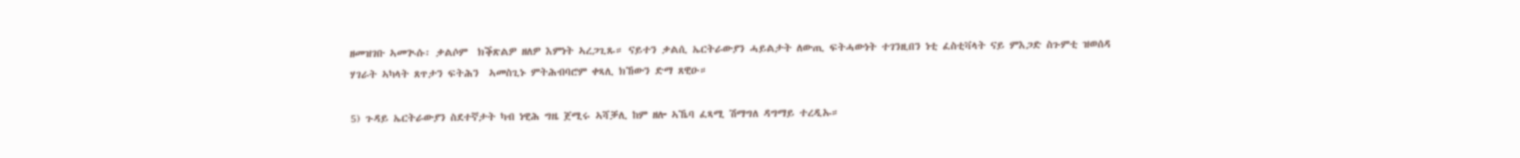ዘመዝገቡ ኣመጒሱ፡ ቃልሶም  ክቕጽልዎ ዘለዎ እምነት ኣረጋጊጹ። ናይተን ቃልሲ ኤርትራውያን ሓይልታት ለውጢ ፍትሓውነት ተገንዚበን ነቲ ፈስቲቫላት ናይ ምእጋድ ስጉምቲ ዝወሰዳ  ሃገራት ኣካላት ጸጥታን ፍትሕን  ኣመስጊኑ ምትሕብባሮም ቀጻሊ ክኸውን ድማ ጸዊዑ።

5) ጉዳይ ኤርትራውያን ስደተኛታት ካብ ነዊሕ ግዜ ጀሚሩ ኣሻቓሊ ከም ዘሎ ኣኼባ ፈጻሚ ሽማግለ ዳግማይ ተረዲኡ።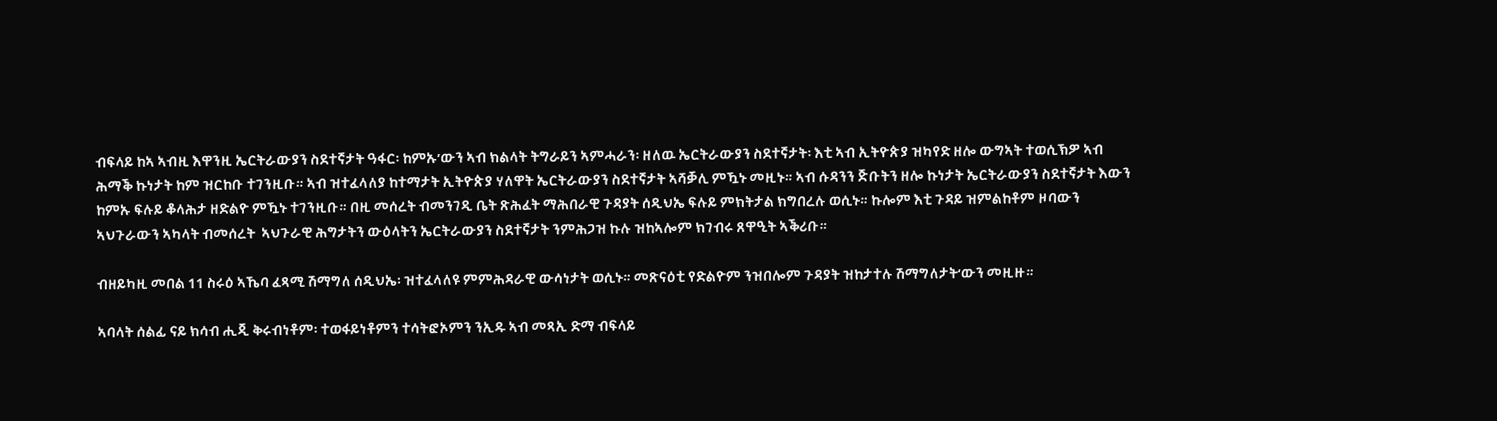ብፍላይ ከኣ ኣብዚ እዋንዚ ኤርትራውያን ስደተኛታት ዓፋር፡ ከምኡ’ውን ኣብ ክልላት ትግራይን ኣምሓራን፡ ዘለዉ ኤርትራውያን ስደተኛታት፡ እቲ ኣብ ኢትዮጵያ ዝካየድ ዘሎ ውግኣት ተወሲኽዎ ኣብ ሕማቕ ኩነታት ከም ዝርከቡ ተገንዚቡ። ኣብ ዝተፈላለያ ከተማታት ኢትዮጵያ ሃለዋት ኤርትራውያን ስደተኛታት ኣሻቓሊ ምዃኑ መዚኑ። ኣብ ሱዳንን ጅቡትን ዘሎ ኩነታት ኤርትራውያን ስደተኛታት እውን ከምኡ ፍሉይ ቆላሕታ ዘድልዮ ምዃኑ ተገንዚቡ። በዚ መሰረት ብመንገዲ ቤት ጽሕፈት ማሕበራዊ ጉዳያት ሰዲህኤ ፍሉይ ምክትታል ክግበረሉ ወሲኑ። ኩሎም እቲ ጉዳይ ዝምልከቶም ዞባውን ኣህጉራውን ኣካላት ብመሰረት  ኣህጉራዊ ሕግታትን ውዕላትን ኤርትራውያን ስደተኛታት ንምሕጋዝ ኩሉ ዝከኣሎም ክገብሩ ጸዋዒት ኣቕሪቡ።

ብዘይካዚ መበል 11 ስሩዕ ኣኼባ ፈጻሚ ሽማግለ ሰዲህኤ፡ ዝተፈላለዩ ምምሕዳራዊ ውሳነታት ወሲኑ። መጽናዕቲ የድልዮም ንዝበሎም ጉዳያት ዝከታተሉ ሽማግለታት‘ውን መዚዙ።

ኣባላት ሰልፊ ናይ ክሳብ ሒጂ ቅሩብነቶም፡ ተወፋይነቶምን ተሳትፎኦምን ንኢዱ ኣብ መጻኢ ድማ ብፍላይ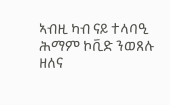ኣብዚ ካብ ናይ ተላባዒ ሕማም ኮቪድ ንወጸሉ ዘለና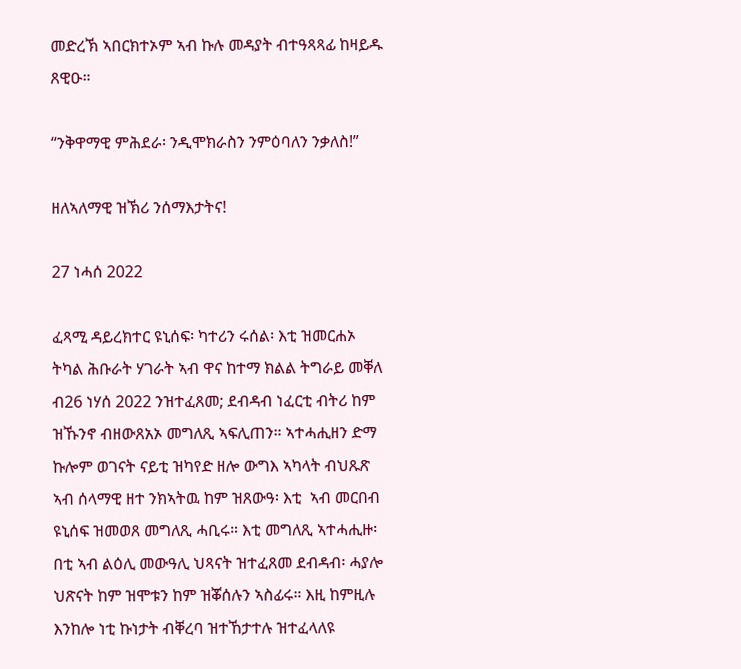መድረኽ ኣበርክተኦም ኣብ ኩሉ መዳያት ብተዓጻጻፊ ከዛይዱ ጸዊዑ።

“ንቅዋማዊ ምሕደራ፡ ንዲሞክራስን ንምዕባለን ንቃለስ!”

ዘለኣለማዊ ዝኽሪ ንሰማእታትና!

27 ነሓሰ 2022

ፈጻሚ ዳይረክተር ዩኒሰፍ፡ ካተሪን ሩሰል፡ እቲ ዝመርሐኦ ትካል ሕቡራት ሃገራት ኣብ ዋና ከተማ ክልል ትግራይ መቐለ ብ26 ነሃሰ 2022 ንዝተፈጸመ; ደብዳብ ነፈርቲ ብትሪ ከም ዝኹንኖ ብዘውጸአኦ መግለጺ ኣፍሊጠን። ኣተሓሒዘን ድማ  ኩሎም ወገናት ናይቲ ዝካየድ ዘሎ ውግእ ኣካላት ብህጹጽ ኣብ ሰላማዊ ዘተ ንክኣትዉ ከም ዝጸውዓ፡ እቲ  ኣብ መርበብ ዩኒሰፍ ዝመወጸ መግለጺ ሓቢሩ። እቲ መግለጺ ኣተሓሒዙ፡ በቲ ኣብ ልዕሊ መውዓሊ ህጻናት ዝተፈጸመ ደብዳብ፡ ሓያሎ ህጽናት ከም ዝሞቱን ከም ዝቖሰሉን ኣስፊሩ። እዚ ከምዚሉ እንከሎ ነቲ ኩነታት ብቐረባ ዝተኸታተሉ ዝተፈላለዩ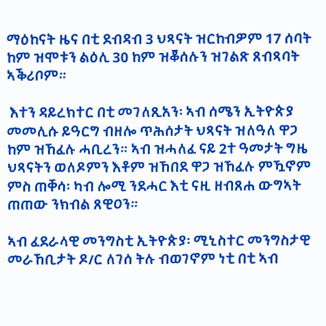ማዕከናት ዜና በቲ ደብዳብ 3 ህጻናት ዝርከብዎም 17 ሰባት ከም ዝሞቱን ልዕሊ 30 ከም ዝቖሰሉን ዝገልጽ ጸብጻባት ኣቕሪቦም።

 እተን ዳይረክተር በቲ መገለጺአን፡ ኣብ ሰሜን ኢትዮጵያ መመሊሱ ይዓርግ ብዘሎ ጥሕሰታት ህጻናት ዝለዓለ ዋጋ ከም ዝኸፈሉ ሓቢረን። ኣብ ዝሓለፈ ናይ 2ተ ዓመታት ግዜ ህጻናትን ወለዶምን እቶም ዝኸበደ ዋጋ ዝኸፈሉ ምዃኖም ምስ ጠቐሳ፡ ካብ ሎሚ ንደሓር እቲ ናዚ ዘብጸሐ ውግኣት ጠጠው ንክብል ጸዊዐን።

ኣብ ፈደራላዊ መንግስቲ ኢትዮጵያ፡ ሚኒስተር መንግስታዊ መራኸቢታት ዶ/ር ለገሰ ትሉ ብወገኖም ነቲ በቲ ኣብ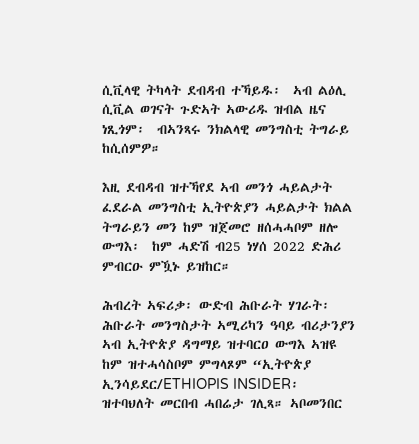ሲቪላዊ ትካላት ደብዳብ ተኻይዱ፡  ኣብ ልዕሊ ሲቪል ወገናት ጉድኣት ኣውሪዱ ዝብል ዜና ነጺጎም፡  ብኣንጻሩ ንክልላዊ መንግስቲ ትግራይ ከሲሰምዎ።

እዚ ደብዳብ ዝተኻየደ ኣብ መንጎ ሓይልታት ፈደራል መንግስቲ ኢትዮጵያን ሓይልታት ክልል ትግራይን መን ከም ዝጀመሮ ዘሰሓሓቦም ዘሎ ውግእ፡  ከም ሓድሽ ብ25 ነሃሰ 2022 ድሕሪ ምብርዑ ምዃኑ ይዝከር።

ሕብረት ኣፍሪቃ፡ ውድብ ሕቡራት ሃገራት፡ ሕቡራት መንግስታት ኣሚሪካን ዓባይ ብሪታንያን ኣብ ኢትዮጵያ ዳግማይ ዝተባርዐ ውግእ ኣዝዩ ከም ዝተሓሳስቦም ምግላጾም “ኢትዮጵያ ኢንሳይደር/ETHIOPIS INSIDER፡ ዝተባህለት መርበብ ሓበሬታ ገሊጻ። ኣቦመንበር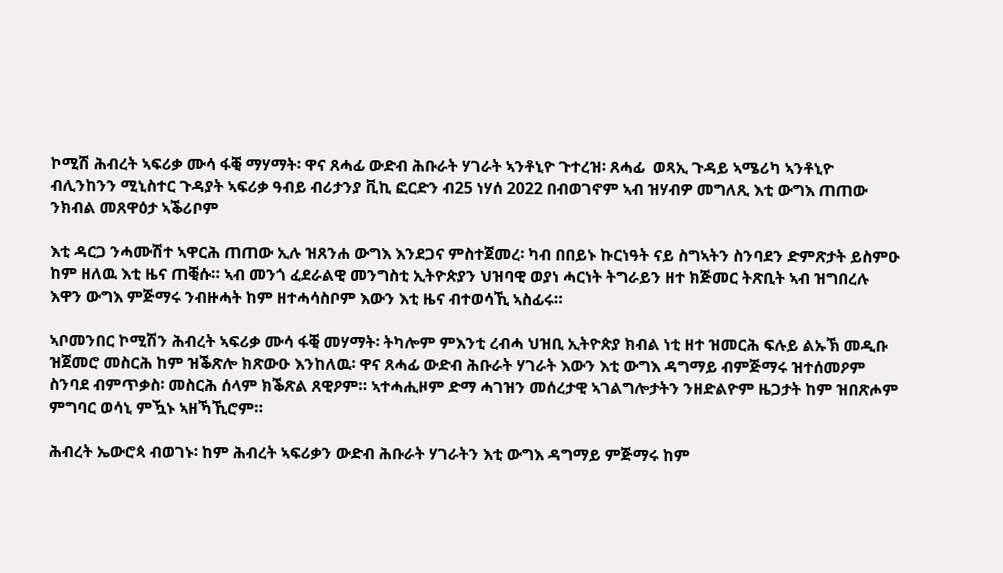ኮሚሽ ሕብረት ኣፍሪቃ ሙሳ ፋቒ ማሃማት፡ ዋና ጸሓፊ ውድብ ሕቡራት ሃገራት ኣንቶኒዮ ጉተረዝ፡ ጸሓፊ  ወጻኢ ጉዳይ ኣሜሪካ ኣንቶኒዮ ብሊንከንን ሚኒስተር ጉዳያት ኣፍሪቃ ዓብይ ብሪታንያ ቪኪ ፎርድን ብ25 ነሃሰ 2022 በብወገኖም ኣብ ዝሃብዎ መግለጺ እቲ ውግእ ጠጠው ንክብል መጸዋዕታ ኣቕሪቦም

እቲ ዳርጋ ንሓሙሽተ ኣዋርሕ ጠጠው ኢሉ ዝጸንሐ ውግእ እንደጋና ምስተጀመረ፡ ካብ በበይኑ ኩርነዓት ናይ ስግኣትን ስንባደን ድምጽታት ይስምዑ ከም ዘለዉ እቲ ዜና ጠቒሱ። ኣብ መንጎ ፈደራልዊ መንግስቲ ኢትዮጵያን ህዝባዊ ወያነ ሓርነት ትግራይን ዘተ ክጅመር ትጽቢት ኣብ ዝግበረሉ እዋን ውግእ ምጅማሩ ንብዙሓት ከም ዘተሓሳስቦም እውን እቲ ዜና ብተወሳኺ ኣስፊሩ።

ኣቦመንበር ኮሚሽን ሕብረት ኣፍሪቃ ሙሳ ፋቒ መሃማት፡ ትካሎም ምእንቲ ረብሓ ህዝቢ ኢትዮጵያ ክብል ነቲ ዘተ ዝመርሕ ፍሉይ ልኡኽ መዲቡ  ዝጀመሮ መስርሕ ከም ዝቕጽሎ ክጽውዑ እንከለዉ፡ ዋና ጸሓፊ ውድብ ሕቡራት ሃገራት እውን እቲ ውግእ ዳግማይ ብምጅማሩ ዝተሰመዖም ስንባደ ብምጥቃስ፡ መስርሕ ሰላም ክቕጽል ጸዊዖም። ኣተሓሒዞም ድማ ሓገዝን መሰረታዊ ኣገልግሎታትን ንዘድልዮም ዜጋታት ከም ዝበጽሖም ምግባር ወሳኒ ምዃኑ ኣዘኻኺሮም።

ሕብረት ኤውሮጳ ብወገኑ፡ ከም ሕብረት ኣፍሪቃን ውድብ ሕቡራት ሃገራትን እቲ ውግእ ዳግማይ ምጅማሩ ከም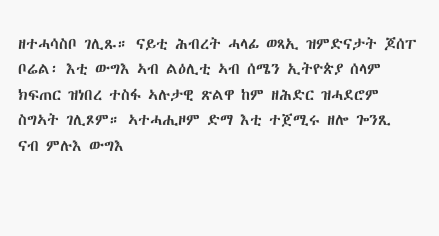ዘተሓሳስቦ ገሊጹ። ናይቲ ሕብረት ሓላፊ ወጻኢ ዝምድናታት ጆሰፐ ቦሬል፡ እቲ ውግእ ኣብ ልዕሊቲ ኣብ ሰሜን ኢትዮጵያ ሰላም ክፍጠር ዝነበረ ተስፋ ኣሉታዊ ጽልዋ ከም ዘሕድር ዝሓደሮም ስግኣት ገሊጾም። ኣተሓሒዞም ድማ እቲ ተጀሚሩ ዘሎ ጐንጺ ናብ ምሉእ ውግእ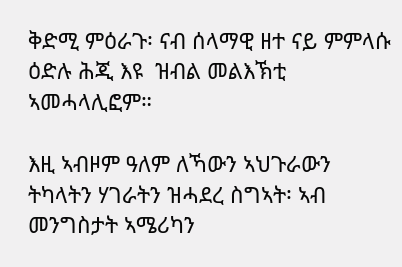ቅድሚ ምዕራጉ፡ ናብ ሰላማዊ ዘተ ናይ ምምላሱ ዕድሉ ሕጂ እዩ  ዝብል መልእኽቲ ኣመሓላሊፎም።

እዚ ኣብዞም ዓለም ለኻውን ኣህጉራውን ትካላትን ሃገራትን ዝሓደረ ስግኣት፡ ኣብ መንግስታት ኣሜሪካን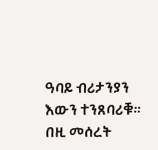ዓባይ ብሪታንያን እውን ተንጸባሪቑ። በዚ መሰረት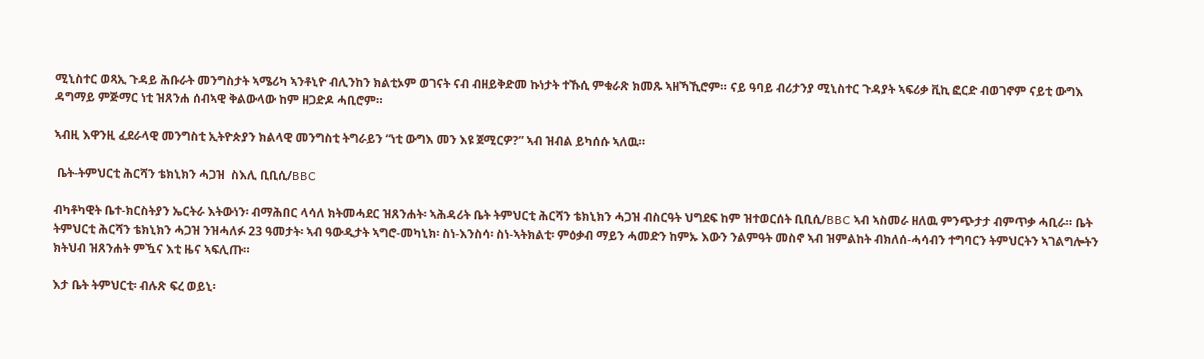ሚኒስተር ወጻኢ ጉዳይ ሕቡራት መንግስታት ኣሜሪካ ኣንቶኒዮ ብሊንከን ክልቲኦም ወገናት ናብ ብዘይቅድመ ኩነታት ተኹሲ ምቁራጽ ክመጹ ኣዘኻኺሮም። ናይ ዓባይ ብሪታንያ ሚኒስተር ጉዳያት ኣፍሪቃ ቪኪ ፎርድ ብወገኖም ናይቲ ውግእ ዳግማይ ምጅማር ነቲ ዝጸንሐ ሰብኣዊ ቅልውላው ከም ዘጋድዶ ሓቢሮም።

ኣብዚ እዋንዚ ፈደራላዊ መንግስቲ ኢትዮጵያን ክልላዊ መንግስቲ ትግራይን “ነቲ ውግእ መን እዩ ጀሚርዎ?” ኣብ ዝብል ይካሰሱ ኣለዉ።

 ቤት-ትምህርቲ ሕርሻን ቴክኒክን ሓጋዝ  ስእሊ ቢቢሲ/BBC

ብካቶካዊት ቤተ-ክርስትያን ኤርትራ እትውነን፡ ብማሕበር ላሳለ ክትመሓደር ዝጸንሐት፡ ኣሕዳሪት ቤት ትምህርቲ ሕርሻን ቴክኒክን ሓጋዝ ብስርዓት ህግደፍ ከም ዝተወርሰት ቢቢሲ/BBC ኣብ ኣስመራ ዘለዉ ምንጭታታ ብምጥቃ ሓቢራ። ቤት ትምህርቲ ሕርሻን ቴክኒክን ሓጋዝ ንዝሓለፉ 23 ዓመታት፡ ኣብ ዓውዲታት ኣግሮ-መካኒክ፡ ስነ-እንስሳ፡ ስነ-ኣትክልቲ፡ ምዕቃብ ማይን ሓመድን ከምኡ እውን ንልምዓት መስኖ ኣብ ዝምልከት ብክለሰ-ሓሳብን ተግባርን ትምህርትን ኣገልግሎትን ክትህብ ዝጸንሐት ምዃና እቲ ዜና ኣፍሊጡ።

እታ ቤት ትምህርቲ፡ ብሉጽ ፍረ ወይኒ፡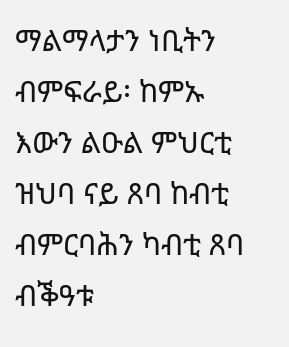ማልማላታን ነቢትን ብምፍራይ፡ ከምኡ እውን ልዑል ምህርቲ ዝህባ ናይ ጸባ ከብቲ ብምርባሕን ካብቲ ጸባ ብቕዓቱ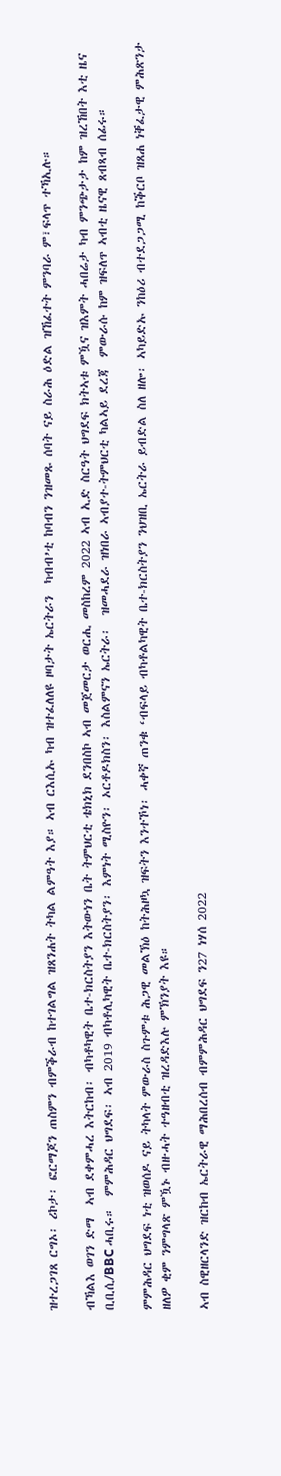ዝተረጋገጸ ርግኦ፡ ሪኮታ፡ ፎርማጆን ጠስምን ብምቕራብ ከተገልግል ዝጸንሐት ትካል ልምዓት እያ። ኣብ ርእሲኡ ካብ ዝተፈለለዩ ዞባታት ኤርትራን  ካብብ’ቲ ከባብን ንዝመጹ ሰባት ናይ ስራሕ ዕድል ዝኸፈተት ምንባራ ም፣ፍላጥ ተኻኢሉ።

ብኻልእ ወገን ድማ  ኣብ ደቀምሓረ እትርከብ፡ ብካቶካዊት ቤተ-ክርስትያን እትውነን ቤት ትምህርቲ ቴክኒክ ደንበስኮ ኣብ መጀመርታ ወርሒ መስከረም 2022 ኣብ ኢድ ስርዓት ህግደፍ ክትኣቱ ምዃና ዝእምት ሓበሬታ ካብ ምንጭታታ ከም ዝረኸበት እቲ ዜና  ቢቢሲ/BBC ሓቢሩ።  ምምሕዳር ህግደፍ፡ ኣብ 2019 ብካቶሊካዊት ቤተ-ክርስትያን፡ እምነት ሚስዮን፡ ኦርቶዶክስን፡ እስልምናን ኤርትራ፡  ዝመሓደራ ዝነበራ ኣብያተ-ትምህርቲ ካልኣይ ደረጃ  ምውራሱ ከም ዝፍለጥ ኣብቲ ዜናዊ ጸብጻብ ሰፊሩ።

ምምሕዳር ህግደፍ ነቲ ዝወሰዶ ናይ ትካላት ምውራስ ስጉምቱ ሕጋዊ መልኽዕ ከትሕዞኳ ዝፍትን እንተኾነ፡ ሓቀኛ ጠንቁ ‘ብፍላይ ብካቶልካዊት ቤተ-ክርስትያን ንህዝቢ ኤርትራ ይብድል ስለ ዘሎ፡ ኣካይድኡ ንከዕሪ ብተደጋጋሚ ከቕርቦ ዝጸሐ ነቐፈታዊ ምሕጽንታ ዘለዎ ቂም ንምግላጽ ምዃኑ ብዙሓት ተዓዘብቲ ዝረዳድእሉ ምኽንያት እዩ።

ኣብ ስዊዘርላንድ ዝርከብ ኤርትራዊ ማሕበረሰብ ብምምሕዳር ህግደፍ ን27 ነሃሰ 2022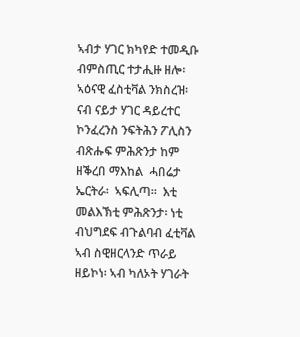ኣብታ ሃገር ክካየድ ተመዲቡ ብምስጢር ተታሒዙ ዘሎ፡ ኣዕናዊ ፈስቲቫል ንክስረዝ፡ ናብ ናይታ ሃገር ዳይረተር ኮንፈረንስ ንፍትሕን ፖሊስን ብጽሑፍ ምሕጽንታ ከም ዘቕረበ ማእከል  ሓበሬታ ኤርትራ፡  ኣፍሊጣ።  እቲ መልእኽቲ ምሕጽንታ፡ ነቲ ብህግደፍ ብጉልባብ ፈቲቫል ኣብ ስዊዘርላንድ ጥራይ ዘይኮነ፡ ኣብ ካለኦት ሃገራት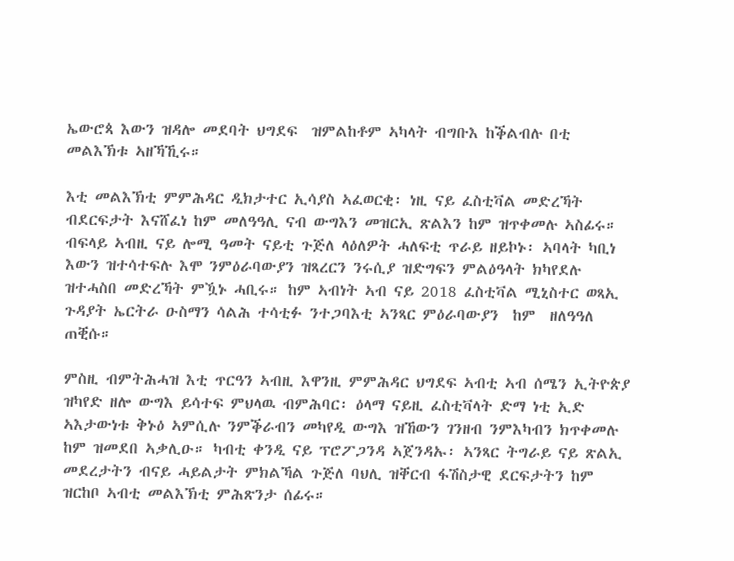ኤውሮጳ እውን ዝዳሎ መደባት ህግደፍ  ዝምልከቶም ኣካላት ብግቡእ ከቕልብሉ በቲ መልእኽቱ ኣዘኻኺሩ።

እቲ መልእኽቲ ምምሕዳር ዲክታተር ኢሳያስ ኣፈወርቂ፡ ነዚ ናይ ፈስቲቫል መድረኻት ብደርፍታት እናሸፈነ ከም መለዓዓሊ ናብ ውግእን መዝርኢ ጽልእን ከም ዝጥቀመሉ ኣስፊሩ። ብፍላይ ኣብዚ ናይ ሎሚ ዓመት ናይቲ ጉጅለ ላዕለዎት ሓለፍቲ ጥራይ ዘይኮኑ፡ ኣባላት ካቢነ እውን ዝተሳተፍሉ እሞ ንምዕራባውያን ዝጻረርን ንሩሲያ ዝድግፍን ምልዕዓላት ክካየደሉ ዝተሓስበ መድረኻት ምዃኑ ሓቢሩ። ከም ኣብነት ኣብ ናይ 2018 ፈስቲቫል ሚኒስተር ወጻኢ ጉዳያት ኤርትራ ዑስማን ሳልሕ ተሳቲፉ ንተጋባእቲ ኣንጻር ምዕራባውያን  ከም  ዘለዓዓለ  ጠቒሱ።

ምስዚ ብምትሕሓዝ እቲ ጥርዓን ኣብዚ እዋንዚ ምምሕዳር ህግደፍ ኣብቲ ኣብ ሰሜን ኢትዮጵያ ዝካየድ ዘሎ ውግእ ይሳተፍ ምህላዉ ብምሕባር፡ ዕላማ ናይዚ ፈስቲቫላት ድማ ነቲ ኢድ ኣእታውነቱ ቅኑዕ ኣምሲሉ ንምቕራብን መካየዲ ውግእ ዝኸውን ገንዘብ ንምእካብን ክጥቀመሉ ከም ዝመደበ ኣቃሊዑ። ካብቲ ቀንዲ ናይ ፕሮፖጋንዳ ኣጀንዳኡ፡ ኣንጻር ትግራይ ናይ ጽልኢ መደረታትን ብናይ ሓይልታት ምክልኻል ጉጅለ ባህሊ ዝቐርብ ፋሽስታዊ ደርፍታትን ከም ዝርከቦ ኣብቲ መልእኽቲ ምሕጽንታ ሰፊሩ።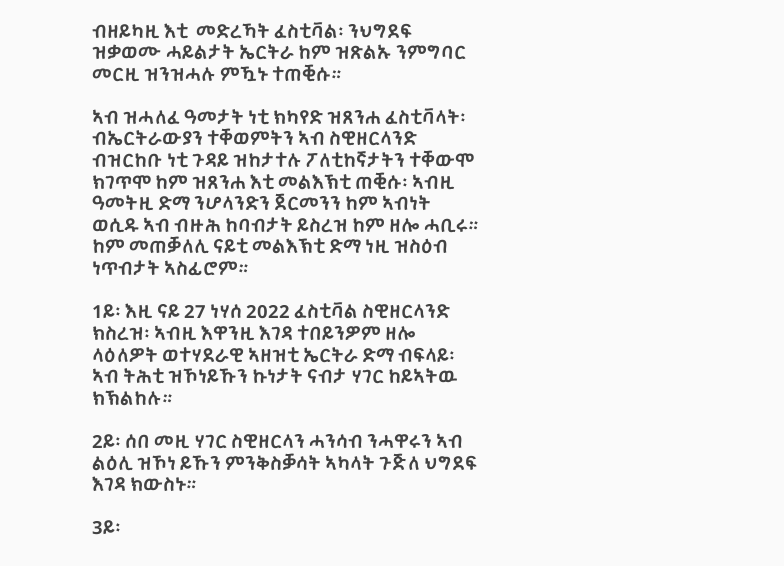ብዘይካዚ እቲ  መድረኻት ፈስቲቫል፡ ንህግደፍ ዝቃወሙ ሓይልታት ኤርትራ ከም ዝጽልኡ ንምግባር መርዚ ዝንዝሓሉ ምዃኑ ተጠቒሱ።

ኣብ ዝሓለፈ ዓመታት ነቲ ክካየድ ዝጸንሐ ፈስቲቫላት፡ ብኤርትራውያን ተቐወምትን ኣብ ስዊዘርላንድ ብዝርከቡ ነቲ ጉዳይ ዝከታተሉ ፖለቲከኛታትን ተቐውሞ ክገጥሞ ከም ዝጸንሐ እቲ መልእኽቲ ጠቒሱ፡ ኣብዚ ዓመትዚ ድማ ንሆላንድን ጀርመንን ከም ኣብነት ወሲዱ ኣብ ብዙሕ ከባብታት ይስረዝ ከም ዘሎ ሓቢሩ። ከም መጠቓለሊ ናይቲ መልእኽቲ ድማ ነዚ ዝስዕብ ነጥብታት ኣስፊሮም።

1ይ፡ እዚ ናይ 27 ነሃሰ 2022 ፈስቲቫል ስዊዘርላንድ ክስረዝ፡ ኣብዚ እዋንዚ እገዳ ተበይንዎም ዘሎ ላዕለዎት ወተሃደራዊ ኣዘዝቲ ኤርትራ ድማ ብፍላይ፡ ኣብ ትሕቲ ዝኾነይኹን ኩነታት ናብታ ሃገር ከይኣትዉ ክኽልከሉ።

2ይ፡ ሰበ መዚ ሃገር ስዊዘርላን ሓንሳብ ንሓዋሩን ኣብ ልዕሊ ዝኾነ ይኹን ምንቅስቓሳት ኣካላት ጉጅለ ህግደፍ እገዳ ክውስኑ።

3ይ፡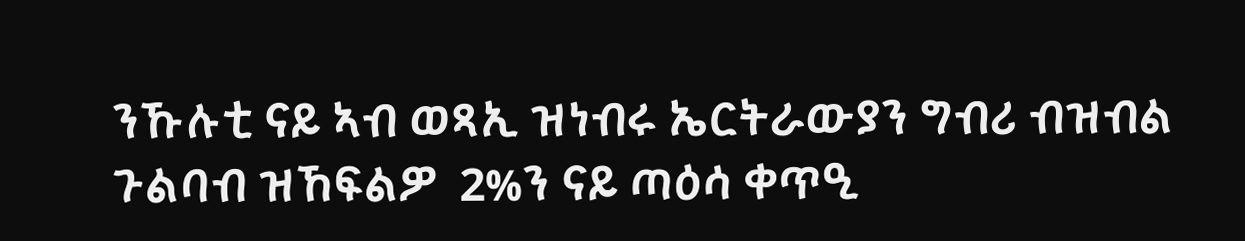ንኹሉቲ ናይ ኣብ ወጻኢ ዝነብሩ ኤርትራውያን ግብሪ ብዝብል ጉልባብ ዝኸፍልዎ  2%ን ናይ ጣዕሳ ቀጥዒ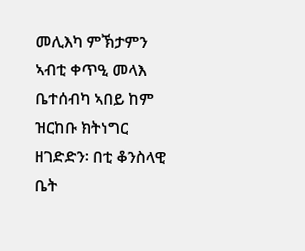መሊእካ ምኽታምን ኣብቲ ቀጥዒ መላእ ቤተሰብካ ኣበይ ከም ዝርከቡ ክትነግር ዘገድድን፡ በቲ ቆንስላዊ ቤት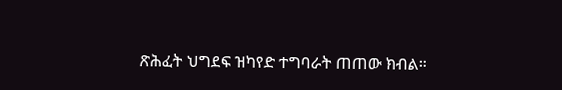ጽሕፈት ህግደፍ ዝካየድ ተግባራት ጠጠው ክብል።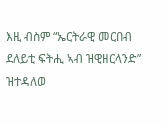እዚ ብስም “ኤርትራዊ መርበብ ደለይቲ ፍትሒ ኣብ ዝዊዘርላንድ”  ዝተዳለወ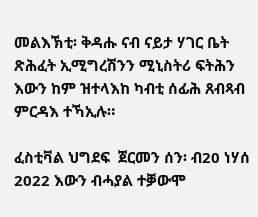መልእኽቲ፡ ቅዳሑ ናብ ናይታ ሃገር ቤት ጽሕፈት ኢሚግረሽንን ሚኒስትሪ ፍትሕን እውን ከም ዝተላእከ ካብቲ ሰፊሕ ጸብጻብ ምርዳእ ተኻኢሉ።

ፈስቲቫል ህግደፍ  ጀርመን ሰን፡ ብ20 ነሃሰ 2022 እውን ብሓያል ተቓውሞ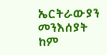ኤርትራውያን መንእሰያት  ከም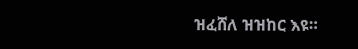ዝፈሸለ ዝዝከር እዩ።